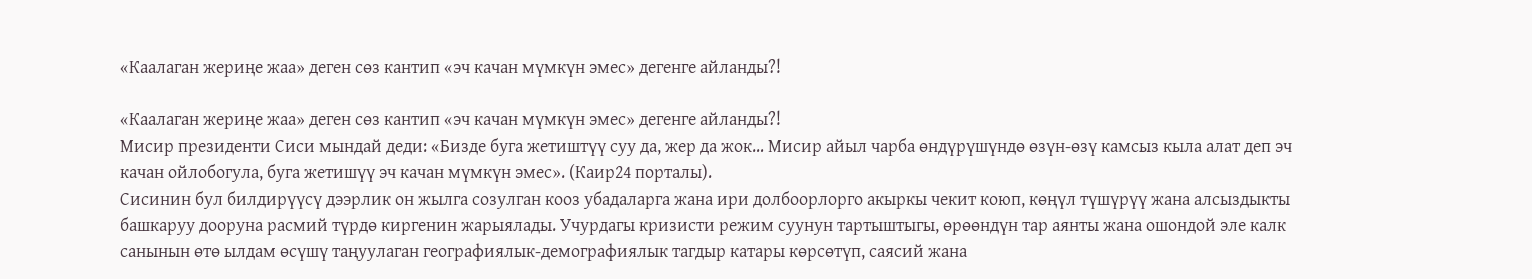«Каалаган жериңе жаа» деген сөз кантип «эч качан мүмкүн эмес» дегенге айланды?!

«Каалаган жериңе жаа» деген сөз кантип «эч качан мүмкүн эмес» дегенге айланды?!
Мисир президенти Сиси мындай деди: «Бизде буга жетиштүү суу да, жер да жок… Мисир айыл чарба өндүрүшүндө өзүн-өзү камсыз кыла алат деп эч качан ойлобогула, буга жетишүү эч качан мүмкүн эмес». (Каир24 порталы).
Сисинин бул билдирүүсү дээрлик он жылга созулган кооз убадаларга жана ири долбоорлорго акыркы чекит коюп, көңүл түшүрүү жана алсыздыкты башкаруу дооруна расмий түрдө киргенин жарыялады. Учурдагы кризисти режим суунун тартыштыгы, өрөөндүн тар аянты жана ошондой эле калк санынын өтө ылдам өсүшү таңуулаган географиялык-демографиялык тагдыр катары көрсөтүп, саясий жана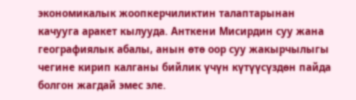экономикалык жоопкерчиликтин талаптарынан качууга аракет кылууда. Анткени Мисирдин суу жана географиялык абалы, анын өтө оор суу жакырчылыгы чегине кирип калганы бийлик үчүн күтүүсүздөн пайда болгон жагдай эмес эле.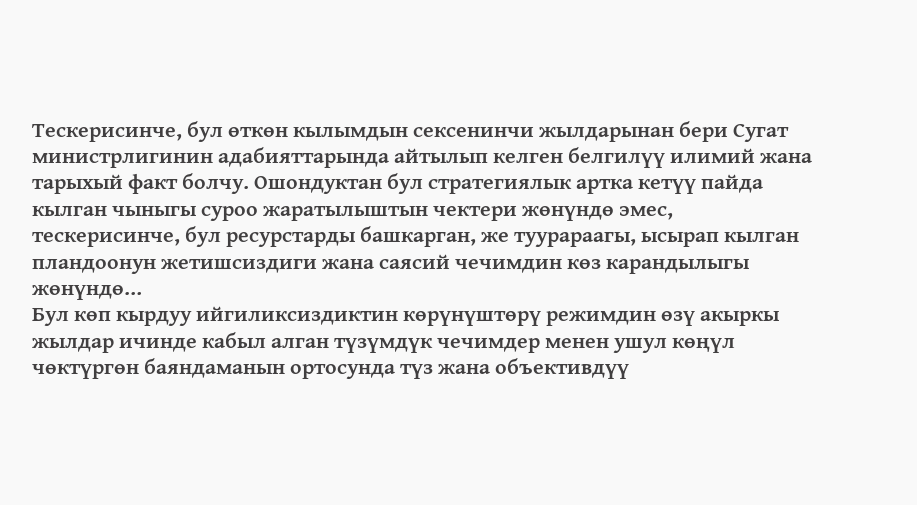Тескерисинче, бул өткөн кылымдын сексенинчи жылдарынан бери Сугат министрлигинин адабияттарында айтылып келген белгилүү илимий жана тарыхый факт болчу. Ошондуктан бул стратегиялык артка кетүү пайда кылган чыныгы суроо жаратылыштын чектери жөнүндө эмес, тескерисинче, бул ресурстарды башкарган, же туурараагы, ысырап кылган пландоонун жетишсиздиги жана саясий чечимдин көз карандылыгы жөнүндө…
Бул көп кырдуу ийгиликсиздиктин көрүнүштөрү режимдин өзү акыркы жылдар ичинде кабыл алган түзүмдүк чечимдер менен ушул көңүл чөктүргөн баяндаманын ортосунда түз жана объективдүү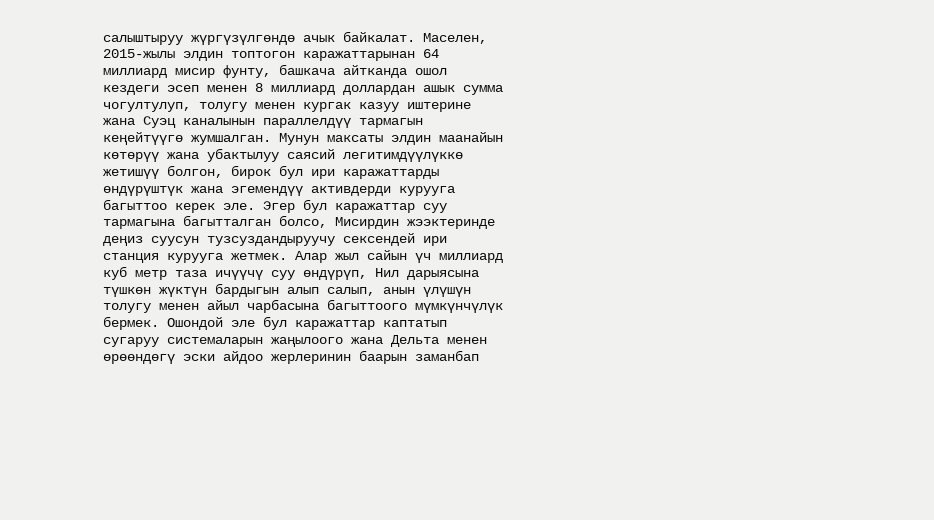салыштыруу жүргүзүлгөндө ачык байкалат. Маселен, 2015-жылы элдин топтогон каражаттарынан 64 миллиард мисир фунту, башкача айтканда ошол кездеги эсеп менен 8 миллиард доллардан ашык сумма чогултулуп, толугу менен кургак казуу иштерине жана Суэц каналынын параллелдүү тармагын кеңейтүүгө жумшалган. Мунун максаты элдин маанайын көтөрүү жана убактылуу саясий легитимдүүлүккө жетишүү болгон, бирок бул ири каражаттарды өндүрүштүк жана эгемендүү активдерди курууга багыттоо керек эле. Эгер бул каражаттар суу тармагына багытталган болсо, Мисирдин жээктеринде деңиз суусун тузсуздандыруучу сексендей ири станция курууга жетмек. Алар жыл сайын үч миллиард куб метр таза ичүүчү суу өндүрүп, Нил дарыясына түшкөн жүктүн бардыгын алып салып, анын үлүшүн толугу менен айыл чарбасына багыттоого мүмкүнчүлүк бермек. Ошондой эле бул каражаттар каптатып сугаруу системаларын жаңылоого жана Дельта менен өрөөндөгү эски айдоо жерлеринин баарын заманбап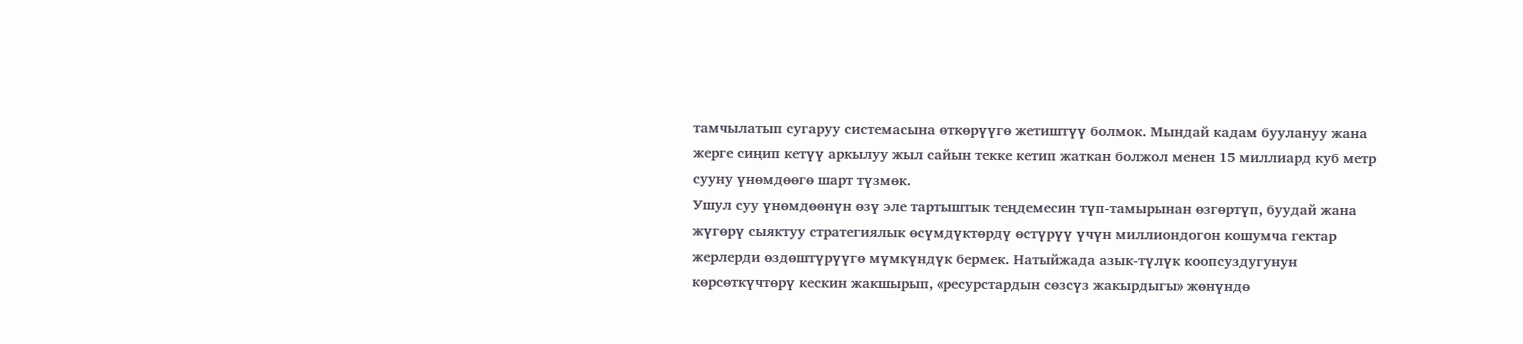тамчылатып сугаруу системасына өткөрүүгө жетиштүү болмок. Мындай кадам буулануу жана жерге сиңип кетүү аркылуу жыл сайын текке кетип жаткан болжол менен 15 миллиард куб метр сууну үнөмдөөгө шарт түзмөк.
Ушул суу үнөмдөөнүн өзү эле тартыштык теңдемесин түп-тамырынан өзгөртүп, буудай жана жүгөрү сыяктуу стратегиялык өсүмдүктөрдү өстүрүү үчүн миллиондогон кошумча гектар жерлерди өздөштүрүүгө мүмкүндүк бермек. Натыйжада азык-түлүк коопсуздугунун көрсөткүчтөрү кескин жакшырып, «ресурстардын сөзсүз жакырдыгы» жөнүндө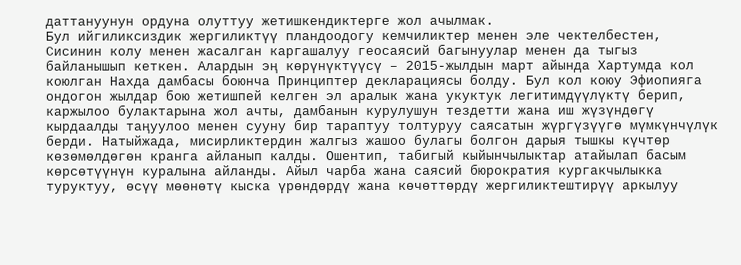даттануунун ордуна олуттуу жетишкендиктерге жол ачылмак.
Бул ийгиликсиздик жергиликтүү пландоодогу кемчиликтер менен эле чектелбестен, Сисинин колу менен жасалган каргашалуу геосаясий багынуулар менен да тыгыз байланышып кеткен. Алардын эң көрүнүктүүсү – 2015-жылдын март айында Хартумда кол коюлган Нахда дамбасы боюнча Принциптер декларациясы болду. Бул кол коюу Эфиопияга ондогон жылдар бою жетишпей келген эл аралык жана укуктук легитимдүүлүктү берип, каржылоо булактарына жол ачты, дамбанын курулушун тездетти жана иш жүзүндөгү кырдаалды таңуулоо менен сууну бир тараптуу толтуруу саясатын жүргүзүүгө мүмкүнчүлүк берди. Натыйжада, мисирликтердин жалгыз жашоо булагы болгон дарыя тышкы күчтөр көзөмөлдөгөн кранга айланып калды. Ошентип, табигый кыйынчылыктар атайылап басым көрсөтүүнүн куралына айланды. Айыл чарба жана саясий бюрократия кургакчылыкка туруктуу, өсүү мөөнөтү кыска үрөндөрдү жана көчөттөрдү жергиликтештирүү аркылуу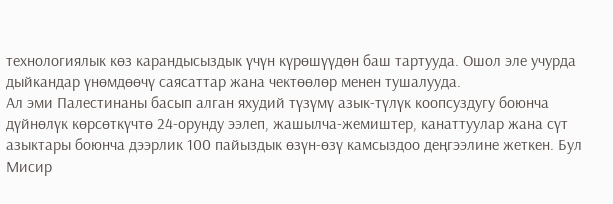технологиялык көз карандысыздык үчүн күрөшүүдөн баш тартууда. Ошол эле учурда дыйкандар үнөмдөөчү саясаттар жана чектөөлөр менен тушалууда.
Ал эми Палестинаны басып алган яхудий түзүмү азык-түлүк коопсуздугу боюнча дүйнөлүк көрсөткүчтө 24-орунду ээлеп, жашылча-жемиштер, канаттуулар жана сүт азыктары боюнча дээрлик 100 пайыздык өзүн-өзү камсыздоо деңгээлине жеткен. Бул Мисир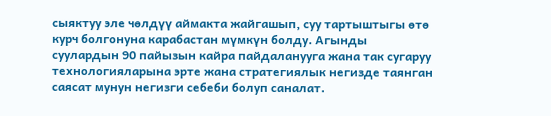сыяктуу эле чөлдүү аймакта жайгашып, суу тартыштыгы өтө курч болгонуна карабастан мүмкүн болду. Агынды суулардын 90 пайызын кайра пайдаланууга жана так сугаруу технологияларына эрте жана стратегиялык негизде таянган саясат мунун негизги себеби болуп саналат.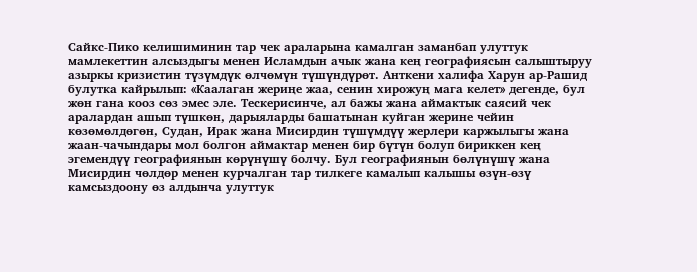Сайкс-Пико келишиминин тар чек араларына камалган заманбап улуттук мамлекеттин алсыздыгы менен Исламдын ачык жана кең географиясын салыштыруу азыркы кризистин түзүмдүк өлчөмүн түшүндүрөт. Анткени халифа Харун ар-Рашид булутка кайрылып: «Каалаган жериңе жаа, сенин хирожуң мага келет» дегенде, бул жөн гана кооз сөз эмес эле. Тескерисинче, ал бажы жана аймактык саясий чек аралардан ашып түшкөн, дарыяларды башатынан куйган жерине чейин көзөмөлдөгөн, Судан, Ирак жана Мисирдин түшүмдүү жерлери каржылыгы жана жаан-чачындары мол болгон аймактар менен бир бүтүн болуп бириккен кең эгемендүү географиянын көрүнүшү болчу. Бул географиянын бөлүнүшү жана Мисирдин чөлдөр менен курчалган тар тилкеге камалып калышы өзүн-өзү камсыздоону өз алдынча улуттук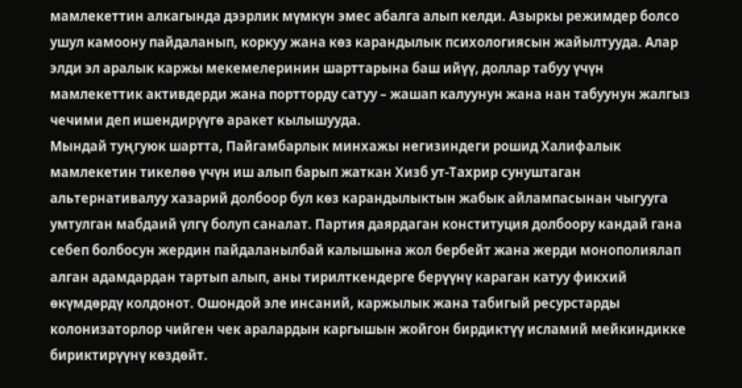мамлекеттин алкагында дээрлик мүмкүн эмес абалга алып келди. Азыркы режимдер болсо ушул камоону пайдаланып, коркуу жана көз карандылык психологиясын жайылтууда. Алар элди эл аралык каржы мекемелеринин шарттарына баш ийүү, доллар табуу үчүн мамлекеттик активдерди жана портторду сатуу – жашап калуунун жана нан табуунун жалгыз чечими деп ишендирүүгө аракет кылышууда.
Мындай туңгуюк шартта, Пайгамбарлык минхажы негизиндеги рошид Халифалык мамлекетин тикелөө үчүн иш алып барып жаткан Хизб ут-Тахрир сунуштаган альтернативалуу хазарий долбоор бул көз карандылыктын жабык айлампасынан чыгууга умтулган мабдаий үлгү болуп саналат. Партия даярдаган конституция долбоору кандай гана себеп болбосун жердин пайдаланылбай калышына жол бербейт жана жерди монополиялап алган адамдардан тартып алып, аны тирилткендерге берүүнү караган катуу фикхий өкүмдөрдү колдонот. Ошондой эле инсаний, каржылык жана табигый ресурстарды колонизаторлор чийген чек аралардын каргышын жойгон бирдиктүү исламий мейкиндикке бириктирүүнү көздөйт.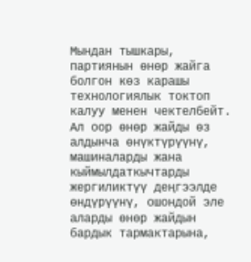Мындан тышкары, партиянын өнөр жайга болгон көз карашы технологиялык токтоп калуу менен чектелбейт. Ал оор өнөр жайды өз алдынча өнүктүрүүнү, машиналарды жана кыймылдаткычтарды жергиликтүү деңгээлде өндүрүүнү, ошондой эле аларды өнөр жайдын бардык тармактарына,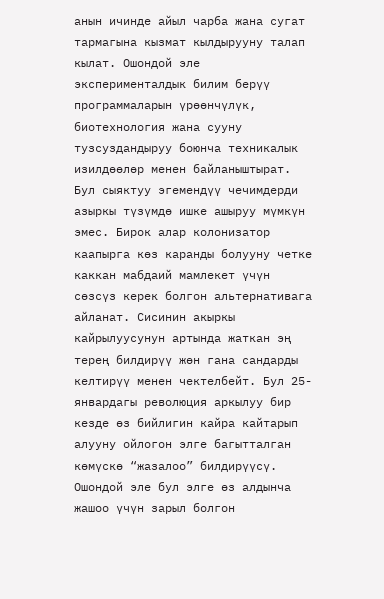анын ичинде айыл чарба жана сугат тармагына кызмат кылдырууну талап кылат. Ошондой эле эксперименталдык билим берүү программаларын үрөөнчүлүк, биотехнология жана сууну тузсуздандыруу боюнча техникалык изилдөөлөр менен байланыштырат.
Бул сыяктуу эгемендүү чечимдерди азыркы түзүмдө ишке ашыруу мүмкүн эмес. Бирок алар колонизатор каапырга көз каранды болууну четке каккан мабдаий мамлекет үчүн сөзсүз керек болгон альтернативага айланат. Сисинин акыркы кайрылуусунун артында жаткан эң терең билдирүү жөн гана сандарды келтирүү менен чектелбейт. Бул 25-январдагы революция аркылуу бир кезде өз бийлигин кайра кайтарып алууну ойлогон элге багытталган көмүскө “жазалоо” билдирүүсү. Ошондой эле бул элге өз алдынча жашоо үчүн зарыл болгон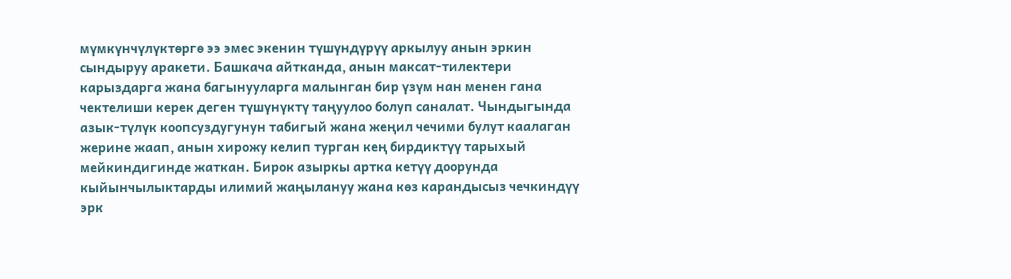мүмкүнчүлүктөргө ээ эмес экенин түшүндүрүү аркылуу анын эркин сындыруу аракети. Башкача айтканда, анын максат-тилектери карыздарга жана багынууларга малынган бир үзүм нан менен гана чектелиши керек деген түшүнүктү таңуулоо болуп саналат. Чындыгында азык-түлүк коопсуздугунун табигый жана жеңил чечими булут каалаган жерине жаап, анын хирожу келип турган кең бирдиктүү тарыхый мейкиндигинде жаткан. Бирок азыркы артка кетүү доорунда кыйынчылыктарды илимий жаңылануу жана көз карандысыз чечкиндүү эрк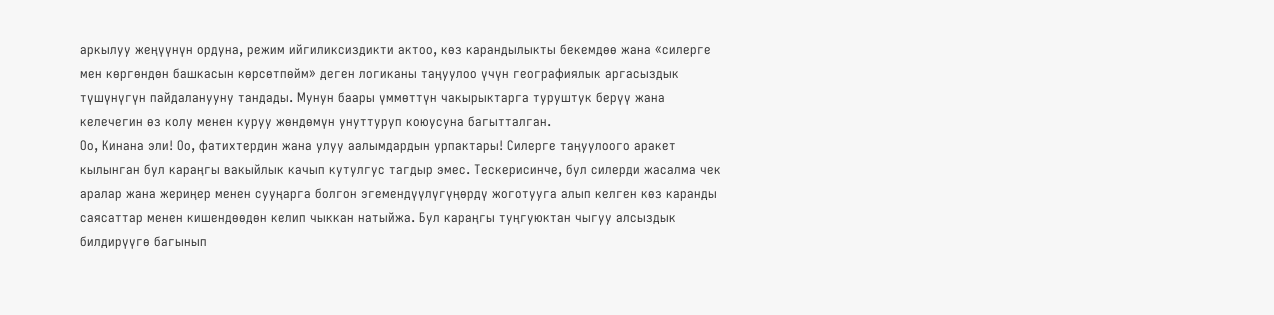аркылуу жеңүүнүн ордуна, режим ийгиликсиздикти актоо, көз карандылыкты бекемдөө жана «силерге мен көргөндөн башкасын көрсөтпөйм» деген логиканы таңуулоо үчүн географиялык аргасыздык түшүнүгүн пайдаланууну тандады. Мунун баары үммөттүн чакырыктарга туруштук берүү жана келечегин өз колу менен куруу жөндөмүн унуттуруп коюусуна багытталган.
Оо, Кинана эли! Оо, фатихтердин жана улуу аалымдардын урпактары! Силерге таңуулоого аракет кылынган бул караңгы вакыйлык качып кутулгус тагдыр эмес. Тескерисинче, бул силерди жасалма чек аралар жана жериңер менен сууңарга болгон эгемендүүлүгүңөрдү жоготууга алып келген көз каранды саясаттар менен кишендөөдөн келип чыккан натыйжа. Бул караңгы туңгуюктан чыгуу алсыздык билдирүүгө багынып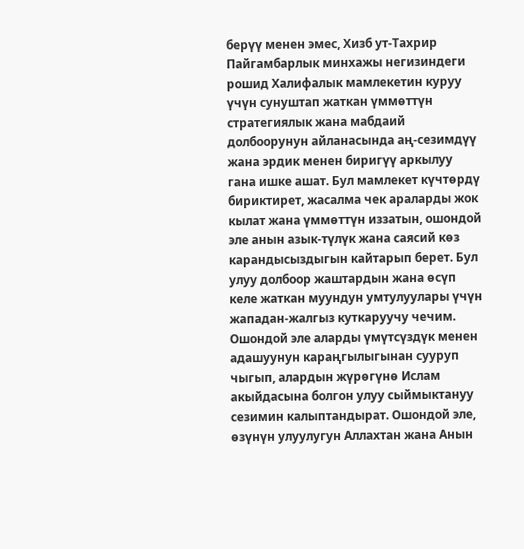берүү менен эмес, Хизб ут-Тахрир Пайгамбарлык минхажы негизиндеги рошид Халифалык мамлекетин куруу үчүн сунуштап жаткан үммөттүн стратегиялык жана мабдаий долбоорунун айланасында аң-сезимдүү жана эрдик менен биригүү аркылуу гана ишке ашат. Бул мамлекет күчтөрдү бириктирет, жасалма чек араларды жок кылат жана үммөттүн иззатын, ошондой эле анын азык-түлүк жана саясий көз карандысыздыгын кайтарып берет. Бул улуу долбоор жаштардын жана өсүп келе жаткан муундун умтулуулары үчүн жападан-жалгыз куткаруучу чечим. Ошондой эле аларды үмүтсүздүк менен адашуунун караңгылыгынан сууруп чыгып, алардын жүрөгүнө Ислам акыйдасына болгон улуу сыймыктануу сезимин калыптандырат. Ошондой эле, өзүнүн улуулугун Аллахтан жана Анын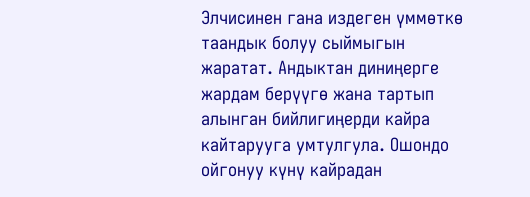Элчисинен гана издеген үммөткө таандык болуу сыймыгын жаратат. Андыктан диниңерге жардам берүүгө жана тартып алынган бийлигиңерди кайра кайтарууга умтулгула. Ошондо ойгонуу күнү кайрадан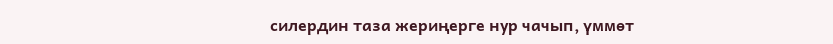силердин таза жериңерге нур чачып, үммөт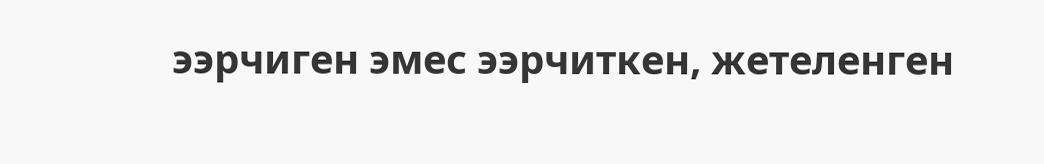ээрчиген эмес ээрчиткен, жетеленген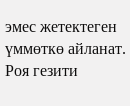эмес жетектеген үммөткө айланат.
Роя гезити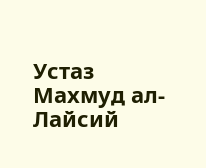Устаз Махмуд ал-Лайсий